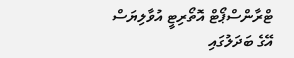ޓްރާންސްޕޯޓް އޮތޯރިޓީ އުވާލިޔަސް އޭގެ ބަދަލުގައި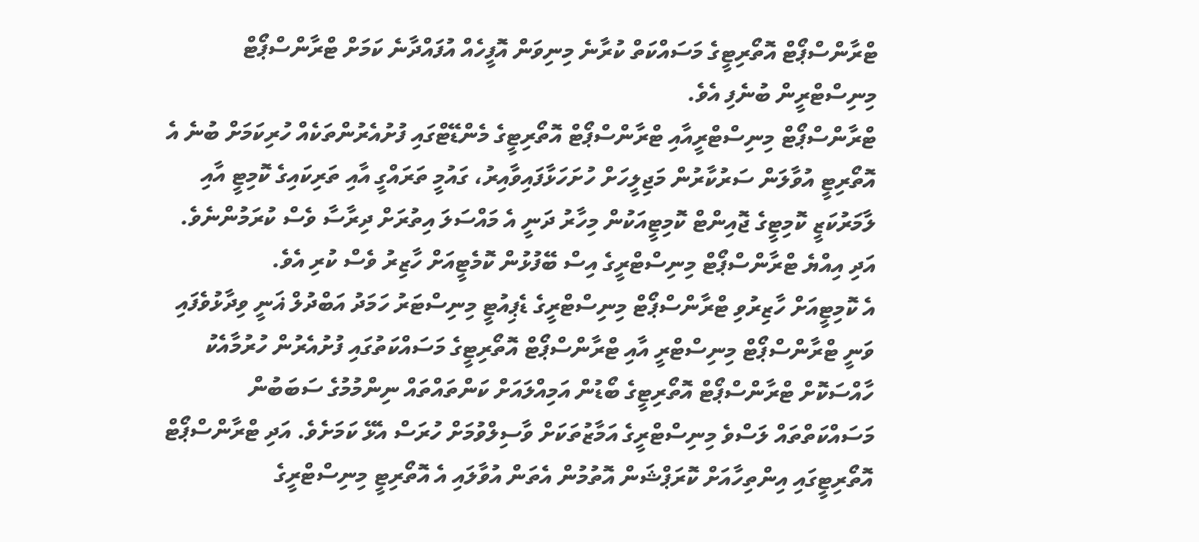ޓްރާންސްޕޯޓް އޮތޯރިޓީގެ މަސައްކަތް ކުރާނެ މިނިވަން އޮފީހެއް އުފައްދާނެ ކަމަށް ޓްރާންސްޕޯޓް މިނިސްޓްރީން ބުނެފި އެވެ.
ޓްރާންސްޕޯޓް މިނިސްޓްރީއާއި ޓްރާންސްޕޯޓް އޮތޯރިޓީގެ މެންޑޭޓްގައި ފުށުއެރުންތަކެއް ހުރިކަމަށް ބުނެ އެ އޮތޯރިޓީ އުވާލަން ސަރުކާރުން މަޖިލީހަށް ހުށަހަޅާފައިވާއިރު، ގައުމީ ތަރައްގީ އާއި ތަރިކައިގެ ކޮމިޓީ އާއި ލާމަރުކަޒީ ކޮމިޓީގެ ޖޮއިންޓް ކޮމިޓީއަކުން މިހާރު ދަނީ އެ މައްސަލަ އިތުރަށް ދިރާސާ ވެސް ކުރަމުންނެވެ. އަދި އިއްޔެ ޓްރާންސްޕޯޓް މިނިސްޓްރީގެ އިސް ބޭފުޅުން ކޮމެޓީއަށް ހާޒިރު ވެސް ކުރި އެވެ.
އެ ކޮމިޓީއަށް ހާޒިރުވި ޓްރާންސްޕޯޓް މިނިސްޓްރީގެ ޑެޕިއުޓީ މިނިސްޓަރު ހަމަދު އަބްދުލް ޣަނީ ވިދާޅުވެފައި ވަނީ ޓްރާންސްޕޯޓް މިނިސްޓްރީ އާއި ޓްރާންސްޕޯޓް އޮތޯރިޓީގެ މަސައްކަތުގައި ފުށުއެރުން ހުރުމާއެކު ހާއްސަކޮށް ޓްރާންސްޕޯޓް އޮތޯރިޓީގެ ބޯޑުން އަމިއްލައަށް ކަންތައްތައް ނިންމުމުގެ ސަބަބުން މަސައްކަތްތައް ލަސްވެ މިނިސްޓްރީގެ އަމާޒުތަކަށް ވާސިލްވުމަށް ހުރަސް އެޅޭ ކަމަށެވެ. އަދި ޓްރާންސްޕޯޓް އޮތޯރިޓީގައި އިންތިހާއަށް ކޮރަޕްޝަން އޮތުމުން އެތަން އުވާލައި އެ އޮތޯރިޓީ މިނިސްޓްރީގެ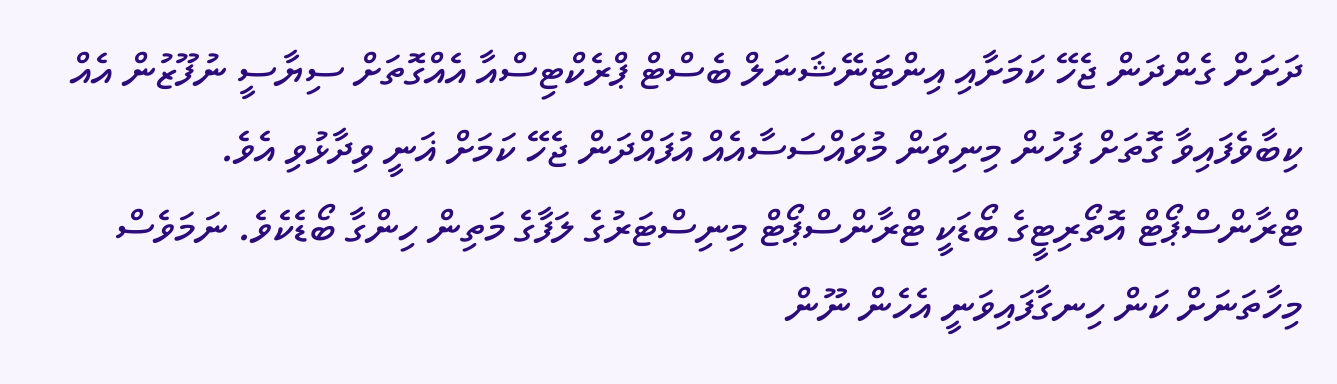ދަށަށް ގެންދަން ޖެހޭ ކަމަށާއި އިންޓަނޭޝަނަލް ބެސްޓް ޕްރެކްޓިސްއާ އެއްގޮތަށް ސިޔާސީ ނުފޫޒުން އެއް ކިބާވެފައިވާ ގޮތަށް ފަހުން މިނިވަން މުވައްސަސާއެއް އުފައްދަން ޖެހޭ ކަމަށް ޣަނީ ވިދާޅުވި އެވެ.
ޓްރާންސްޕޯޓް އޮތޯރިޓީގެ ބޯޑަކީ ޓްރާންސްޕޯޓް މިނިސްޓަރުގެ ލަފާގެ މަތިން ހިންގާ ބޯޑެކެވެ. ނަމަވެސް މިހާތަނަށް ކަން ހިނގާފައިވަނީ އެހެން ނޫން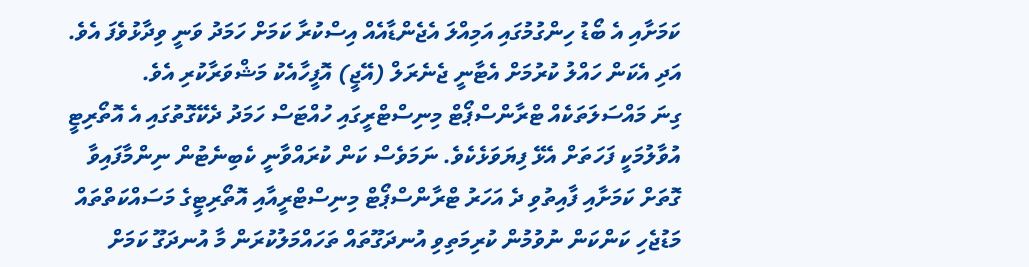ކަމަށާއި އެ ބޯޑު ހިންގުމުގައި އަމިއްލަ އެޖެންޑާއެއް އިސްކުރާ ކަމަށް ހަމަދު ވަނީ ވިދާޅުވެފަ އެވެ. އަދި އެކަން ހައްލު ކުރުމަށް އެޓާނީ ޖެނެރަލް (އޭޖީ) އޮފީހާއެކު މަޝްވަރާކުރި އެވެ.
ގިނަ މައްސަލަތަކެއް ޓްރާންސްޕޯޓް މިނިސްޓްރީގައި ހުއްޓަސް ހަމަދު ދެކޭގޮތުގައި އެ އޮތޯރިޓީ އުވާލުމަކީ ފަހަތަށް އެޅޭ ފިޔަވަޅެކެވެ. ނަމަވެސް ކަން ކުރައްވާނީ ކެބިނެޓުން ނިންމާފައިވާ ގޮތަށް ކަމަށާއި ފާއިތުވި ދެ އަހަރު ޓްރާންސްޕޯޓް މިނިސްޓްރީއާއި އޮތޯރިޓީގެ މަސައްކަތްތައް މަޑުޖެހި ކަންކަން ނުވުމުން ކުރިމަތިވި އުނދަގޫތައް ތަހައްމަލުކުރަން މާ އުނދަގޫ ކަމަށް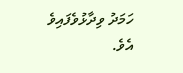ހަމަދު ވިދާޅުވެފައިވެ އެވެ.